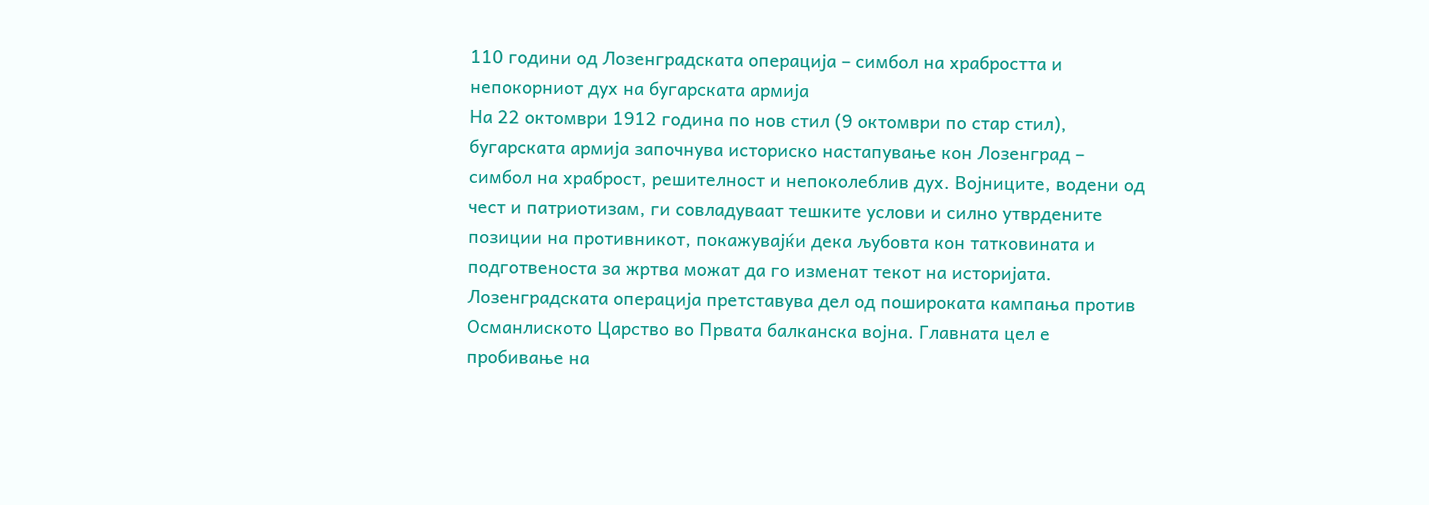110 години од Лозенградската операција – симбол на храбростта и непокорниот дух на бугарската армија
На 22 октомври 1912 година по нов стил (9 октомври по стар стил), бугарската армија започнува историско настапување кон Лозенград – симбол на храброст, решителност и непоколеблив дух. Војниците, водени од чест и патриотизам, ги совладуваат тешките услови и силно утврдените позиции на противникот, покажувајќи дека љубовта кон татковината и подготвеноста за жртва можат да го изменат текот на историјата.
Лозенградската операција претставува дел од пошироката кампања против Османлиското Царство во Првата балканска војна. Главната цел е пробивање на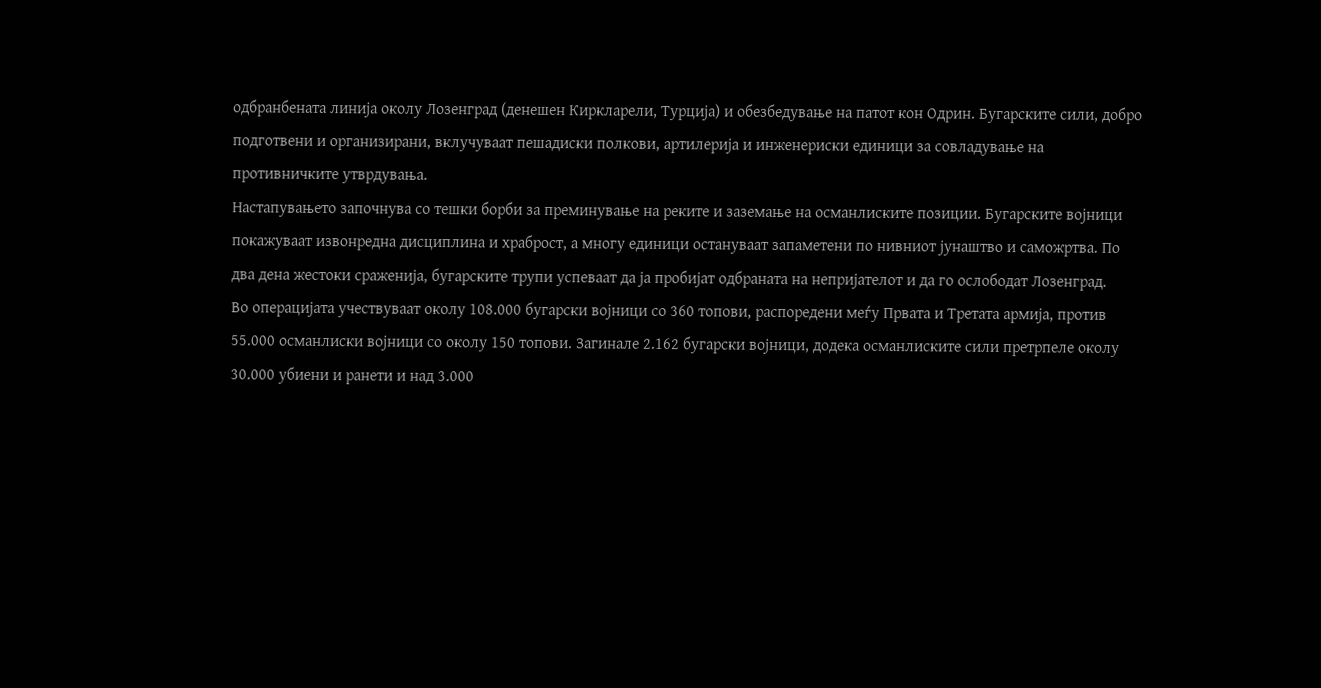одбранбената линија околу Лозенград (денешен Киркларели, Турција) и обезбедување на патот кон Одрин. Бугарските сили, добро подготвени и организирани, вклучуваат пешадиски полкови, артилерија и инженериски единици за совладување на противничките утврдувања.
Настапувањето започнува со тешки борби за преминување на реките и заземање на османлиските позиции. Бугарските војници покажуваат извонредна дисциплина и храброст, а многу единици остануваат запаметени по нивниот јунаштво и саможртва. По два дена жестоки сраженија, бугарските трупи успеваат да ја пробијат одбраната на непријателот и да го ослободат Лозенград.
Во операцијата учествуваат околу 108.000 бугарски војници со 360 топови, распоредени меѓу Првата и Третата армија, против 55.000 османлиски војници со околу 150 топови. Загинале 2.162 бугарски војници, додека османлиските сили претрпеле околу 30.000 убиени и ранети и над 3.000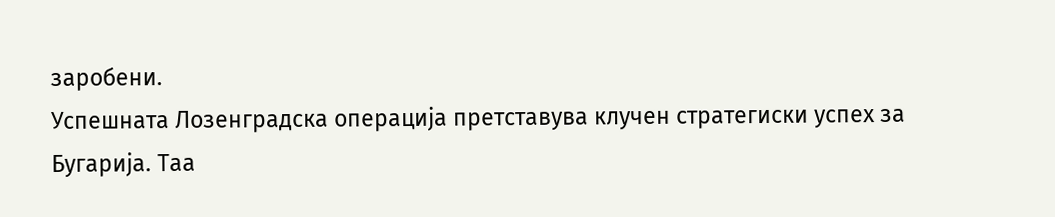заробени.
Успешната Лозенградска операција претставува клучен стратегиски успех за Бугарија. Таа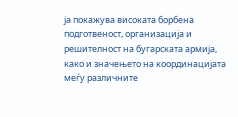ја покажува високата борбена подготвеност, организација и решителност на бугарската армија, како и значењето на координацијата меѓу различните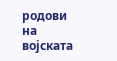родови на војската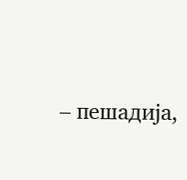– пешадија,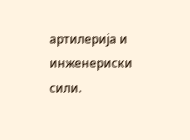артилерија и инженериски сили.